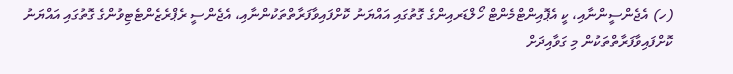(ހ) އެޖެންސީންނާއި، ކީ އެޕޮއިންޓްމެންޓް ހޯލްޑަރއިންގެ ގޮތުގައި އައްޔަނު ކޮށްފައިވާފަރާތްތަކުންނާއި، އެޖެންސީ ރެޕްރެޒެންޓެޓިވުންގެ ގޮތުގައި އައްޔަނު ކޮށްފައިވާފަރާތްތަކުން މި ގަވާއިދަށް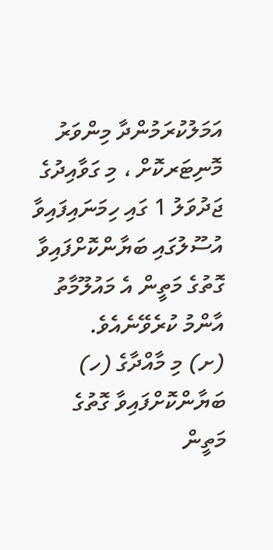އަމަލުކުރަމުންދާ މިންވަރު މޮނިޓަރކޮށް ، މި ގަވާއިދުގެ ޖަދުވަލު 1 ގައި ހިމަނައިފައިވާ އުސޫލުގައި ބަޔާންކޮށްފައިވާ ގޮތުގެ މަތީން އެ މައުލޫމާތު އާންމު ކުރެވޭނެއެވެ.
(ށ) މި މާއްދާގެ (ހ) ބަޔާންކޮށްފައިވާ ގޮތުގެ މަތީން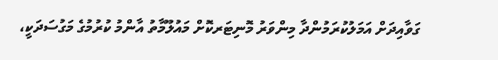ގަވާއިދަށް އަމަލުކުރަމުންދާ މިންވަރު މޮނިޓަރކޮށް މައުލޫމާތު އާންމު ކުރުމުގެ މަގުސަދަކީ،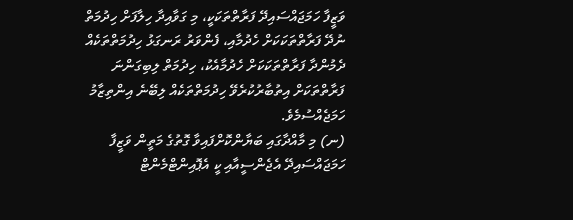ވަޒީފާ ހަމަޖައްސައިދޭ ފަރާތްތަކަކީ، މި ގަވާއިދާ ހިލާފަށް ހިދުމަތް ނުދޭ ފަރާތްތަކަކަށް ހެދުމާއި، ފެންވަރު ރަނގަޅު ހިދުމަތްތަކެއް ދެމުންދާ ފަރާތްތަކަކަށް ހެދުމާއެކު، ހިދުމަތް ލިބިގަންނަ ފަރާތްތަކަށް އިތުބާރުކުރެވޭ ހިދުމަތްތަކެއް ލިބޭނެ އިންތިޒާމު ހަމަޖެއްސުމެވެ.
(ނ) މި މާއްދާގައި ބަޔާންކޮށްފައިވާ ގޮތުގެ މަތީން ވަޒީފާ ހަމަޖައްސައިދޭ އެޖެންސީއާއި ކީ އެޕޮއިންޓްމެންޓް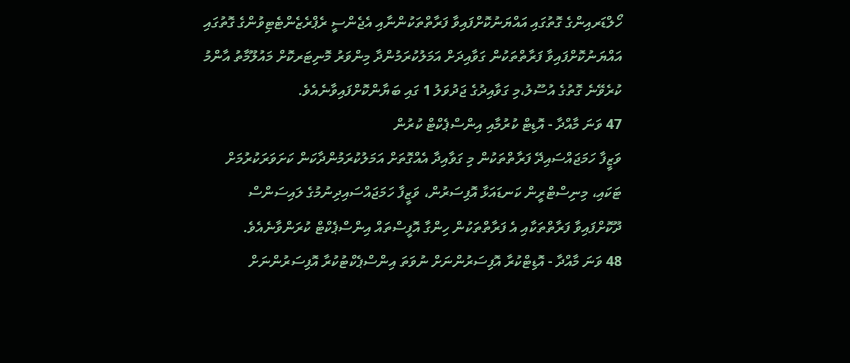ހޯލްޑަރއިންގެ ގޮތުގައި އައްޔަނުކޮށްފައިވާ ފަރާތްތަކުންނާއި އެޖެންސީ ރެޕްރެޒެންޓެޓިވުންގެ ގޮތުގައި އައްޔަނުކޮށްފައިވާ ފަރާތްތަކުން ގަވާއިދަށް އަމަލުކުރަމުންދާ މިންވަރު މޮނިޓަރކޮށް މައުލޫމާތު އާންމު ކުރެވޭނެ ގޮތުގެ އުސޫލު،މި ގަވާއިދުގެ ޖަދުވަލު 1 ގައި ބަޔާންކޮށްފައިވާނެއެވެ.
47 ވަނަ މާއްދާ - އޮޑިޓް ކުރުމާއި އިންސްޕެކްޓް ކުރުން
ވަޒީފާ ހަމަޖައްސައިދޭ ފަރާތްތަކުން މި ގަވާއިދާ އެއްގޮތަށް އަމަލުކުރަމުންދާކަން ކަށަވަރަކުރުމަށް ޓަކައި، މިނިސްޓްރީން ކަނޑައަޅާ އޮފިސަރުން، ވަޒީފާ ހަމަޖައްސައިދިނުމުގެ ލައިސަންސް ދޫކޮށްފައިވާ ފަރާތްތަކާއި އެ ފަރާތްތަކުން ހިންގާ އޮފީސްތައް އިންސްޕެކްޓް ކުރަންވާނެއެވެ.
48 ވަނަ މާއްދާ - އޮޑިޓްކުރާ އޮފިސަރުންނަށް ނުވަތަ އިންސްޕެކްޓުކުރާ އޮފިސަރުންނަށް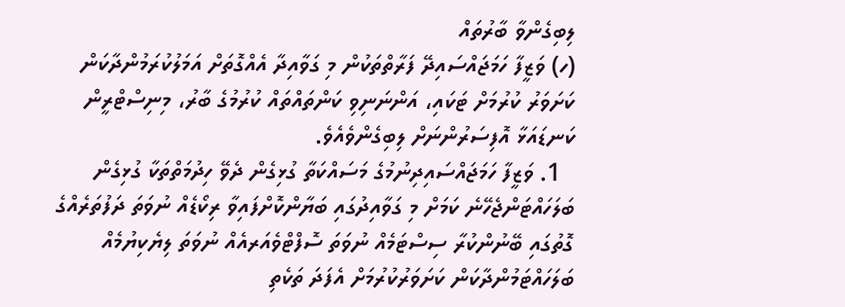ލިބިގެންވާ ބާރުތައް
(ހ) ވަޒީފާ ހަމަޖައްސައިދޭ ފަރާތްތަކުން މި ގަވާއިދާ އެއްގޮތަށް އަމަލުކުރަމުންދާކަން ކަށަވަރު ކުރުމަށް ޓަކައި، އަންނަނިވި ކަންތައްތައް ކުރުމުގެ ބާރު، މިނިސްޓްރީން ކަނޑައަޅާ އޮފިސަރުންނަށް ލިބިގެންވެއެވެ.
  1. ވަޒީފާ ހަމަޖައްސައިދިނުމުގެ މަސައްކަތާ ގުޅިގެން ދެވޭ ހިދުމަތްތަކާ ގުޅިގެން ބަލަހައްޓަންޖެހޭނެ ކަމަށް މި ގަވާއިދުގައި ބަޔާންކޮށްފައިވާ ރިކޯޑެއް ނުވަތަ ދަފުތަރެއްގެ ގޮތުގައި ބޭނުންކުރާ ސިސްޓަމެއް ނުވަތަ ސޮފްޓްވެއަރއެއް ނުވަތަ ލިޔެކިޔުމެއް ބަލަހައްޓަމުންދާކަން ކަށަވަރުކުރުމަށް އެފަދަ ތަކެތި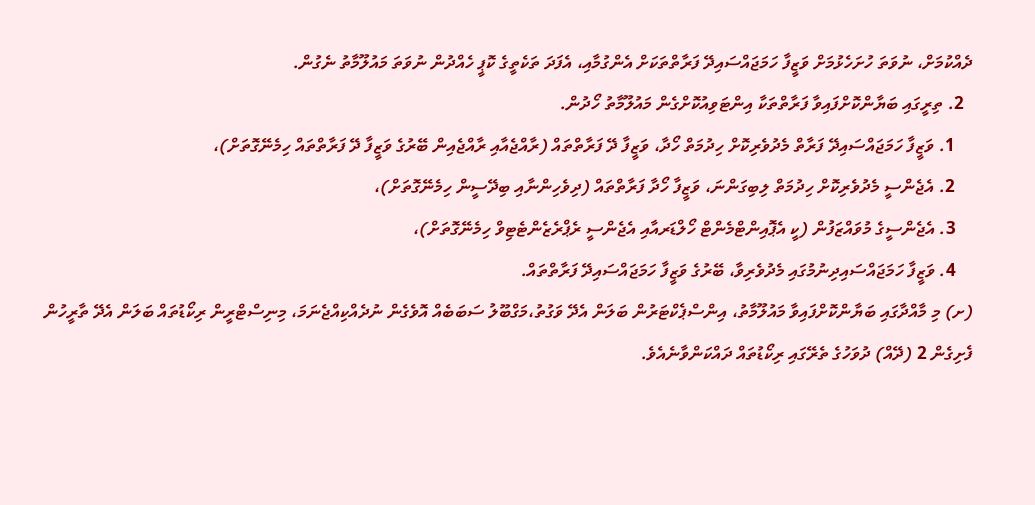ދެއްކުމަށް، ނުވަތަ ހުށަހެޅުމަށް ވަޒީފާ ހަމަޖައްސައިދޭ ފަރާތްތަކަށް އެންގުމާއި، އެފަދަ ތަކެތީގެ ކޮޕީ ހެއްދުން ނުވަތަ މައުލޫމާތު ނެގުން.
  2. ތިރީގައި ބަޔާންކޮށްފައިވާ ފަރާތްތަކާ އިންޓަވިއުކޮށްގެން މައުލޫމާތު ހޯދުން.
    1. ވަޒީފާ ހަމަޖައްސައިދޭ ފަރާތް މެދުވެރިކޮށް ހިދުމަތް ހޯދާ، ވަޒީފާ ދޭ ފަރާތްތައް (ރާއްޖެއާއި ރާއްޖެއިން ބޭރުގެ ވަޒީފާ ދޭ ފަރާތްތައް ހިމެނޭގޮތަށް)،
    2. އެޖެންސީ މެދުވެރިކޮށް ހިދުމަތް ލިބިގަންނަ، ވަޒީފާ ހޯދާ ފަރާތްތައް (ދިވެހިންނާއި ބިދޭސީން ހިމެނޭގޮތަށް)،
    3. އެޖެންސީގެ މުވައްޒަފުން (ކީ އެޕޮއިންޓްމެންޓް ހޯލްޑަރއާއި އެޖެންސީ ރެޕްރެޒެންޓެޓިވް ހިމެނޭގޮތަށް)،
    4. ވަޒީފާ ހަމަޖައްސައިދިނުމުގައި މެދުވެރިވާ، ބޭރުގެ ވަޒީފާ ހަމަޖައްސައިދޭ ފަރާތްތައް.
(ށ) މި މާއްދާގައި ބަޔާންކޮށްފައިވާ މައުލޫމާތު، އިންސްޕެކްޓަރުން ބަލަން އެދޭ ވަގުތު،މަގްބޫލު ސަބަބެއް އޮވެގެން ނުދެއްކިއްޖެނަމަ، މިނިސްޓްރީން ރިކޯޑުތައް ބަލަން އެދޭ ތާރީހުން ފެށިގެން 2 (ދޭއް) ދުވަހުގެ ތެރޭގައި ރިކޯޑުތައް ދައްކަންވާނެއެވެ.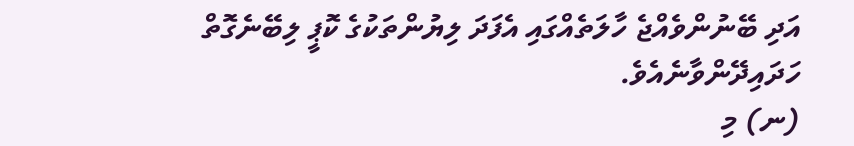އަދި ބޭނުންވެއްޖެ ހާލަތެއްގައި އެފަދަ ލިޔުންތަކުގެ ކޮޕީ ލިބޭނެގޮތް ހަދައިދޭންވާނެއެވެ.
(ނ) މި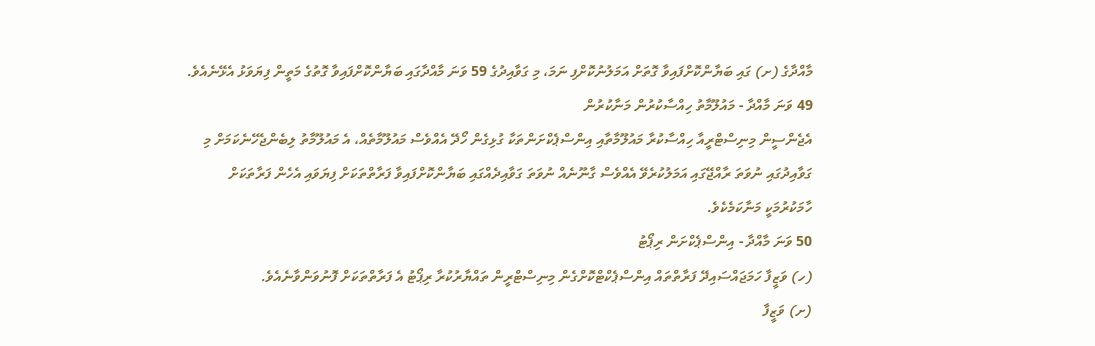މާއްދާގެ (ށ) ގައި ބަޔާންކޮށްފައިވާ ގޮތަށް އަމަލުނުކޮށްފި ނަމަ، މި ގަވާއިދުގެ 59 ވަނަ މާއްދާގައި ބަޔާންކޮށްފައިވާ ގޮތުގެ މަތީން ފިޔަވަޅު އެޅޭނެއެވެ.
49 ވަނަ މާއްދާ - މައުލޫމާތު ހިއްސާކުރުން މަނާކުރުން
އެޖެންސީން މިނިސްޓްރީއާ ހިއްސާކުރާ މައުލޫމާތާއި އިންސްޕެކްށަންތަކާ ގުޅިގެން ހޯދޭ އެއްވެސް މައުލޫމާތެއް، އެ މައުލޫމާތު ލިބެންޖެހޭނެކަމަށް މި ގަވާއިދުގައި ނުވަތަ ރާއްޖޭގައި އަމަލުކުރެވޭ އެއްވެސް ގާނޫނެއް ނުވަތަ ގަވާއިދެއްގައި ބަޔާންކޮށްފައިވާ ފަރާތްތަކަށް ފިޔަވައި އެހެން ފަރާތަކަށް ހާމަކުރުމަކީ މަނާކަމެކެވެ.
50 ވަނަ މާއްދާ - އިންސްޕެކްށަން ރިޕޯޓު
(ހ) ވަޒީފާ ހަމަޖައްސައިދޭ ފަރާތްތައް އިންސްޕެކްޓްކޮށްގެން މިނިސްޓްރީން ތައްޔާރުކުރާ ރިޕޯޓު އެ ފަރާތްތަކަށް ފޮނުވަންވާނެއެވެ.
(ށ) ވަޒީފާ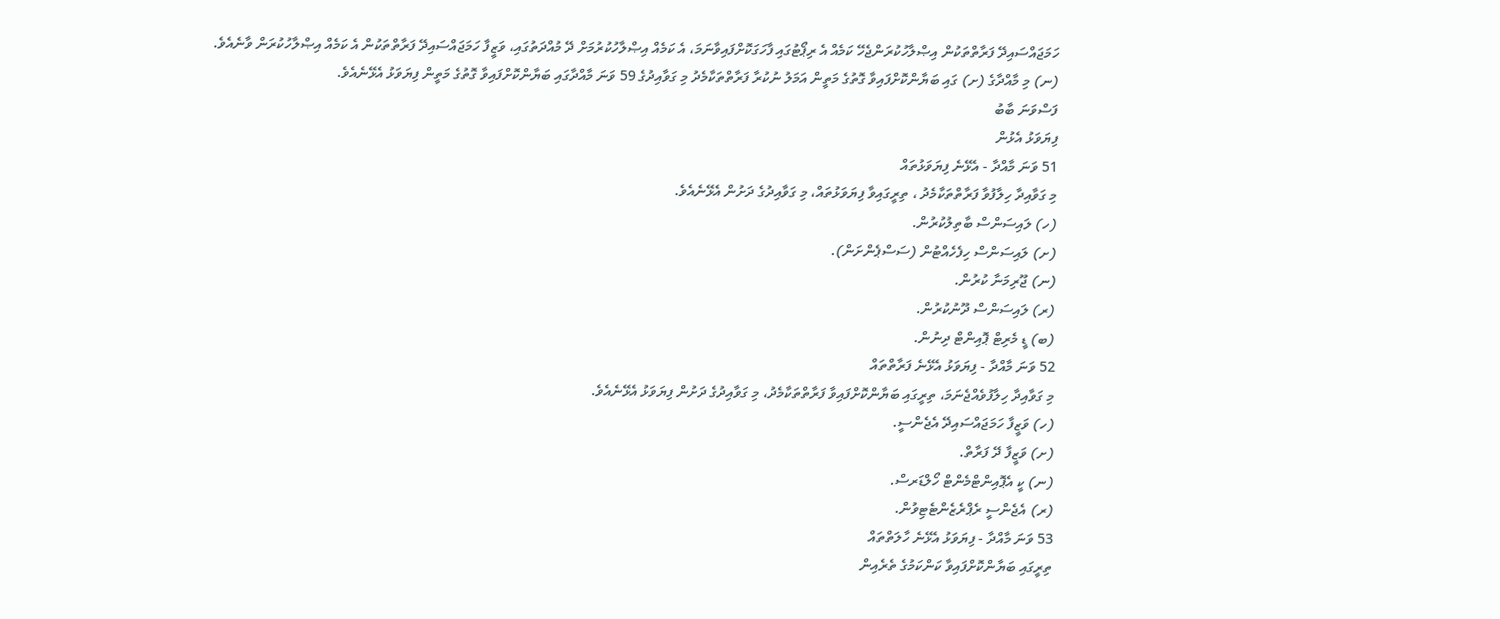ހަމަޖައްސައިދޭ ފަރާތްތަކުން އިޞްލާހުކުރަންޖެހޭ ކަމެއް އެ ރިޕޯޓުގައި ފާހަގަކޮށްފައިވާނަމަ، އެ ކަމެއް އިޞްލާހުކުރުމަށް ދޭ މުއްދަތުގައި، ވަޒީފާ ހަމަޖައްސައިދޭ ފަރާތްތަކުން އެ ކަމެއް އިޞްލާހުކުރަން ވާނެއެވެ.
(ނ) މި މާއްދާގެ (ށ) ގައި ބަޔާންކޮށްފައިވާ ގޮތުގެ މަތީން އަމަލު ނުކުރާ ފަރާތްތަކާމެދު މި ގަވާއިދުގެ 59 ވަނަ މާއްދާގައި ބަޔާންކޮށްފައިވާ ގޮތުގެ މަތީން ފިޔަވަޅު އެޅޭނެއެވެ.
ފަސްވަނަ ބާބު
ފިޔަވަޅު އެޅުން
51 ވަނަ މާއްދާ - އެޅޭނެ ފިޔަވަޅުތައް
މި ގަވާއިދާ ހިލާފުވާ ފަރާތްތަކާމެދު ، ތިރީގައިވާ ފިޔަވަޅުތައް، މި ގަވާއިދުގެ ދަށުން އެޅޭނެއެވެ.
(ހ) ލައިސަންސް ބާތިލުކުރުން.
(ށ) ލައިސަންސް ހިފެހެއްޓުން (ސަސްޕެންށަން).
(ނ) ޖޫރިމަނާ ކުރުން.
(ރ) ލައިސަންސް ދޫނުކުރުން.
(ބ) ޑީ މެރިޓް ޕޮއިންޓް ދިނުން.
52 ވަނަ މާއްދާ - ފިޔަވަޅު އެޅޭނެ ފަރާތްތައް
މި ގަވާއިދާ ހިލާފުވެއްޖެނަމަ، ތިރީގައި ބަޔާންކޮށްފައިވާ ފަރާތްތަކާމެދު، މި ގަވާއިދުގެ ދަށުން ފިޔަވަޅު އެޅޭނެއެވެ.
(ހ) ވަޒީފާ ހަމަޖައްސައިދޭ އެޖެންސީ.
(ށ) ވަޒީފާ ދޭ ފަރާތް.
(ނ) ކީ އެޕޮއިންޓްމެންޓް ހޯލްޑަރސް.
(ރ) އެޖެންސީ ރެޕްރެޒެންޓެޓިވުން.
53 ވަނަ މާއްދާ - ފިޔަވަޅު އެޅޭނެ ހާލަތްތައް
ތިރީގައި ބަޔާންކޮށްފައިވާ ކަންކަމުގެ ތެރެއިން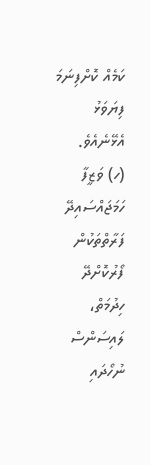ކަމެއް ކޮށްފިނަމަ ފިޔަވަޅު އެޅޭނެއެވެ.
(ހ) ވަޒީފާ ހަމަޖައްސައިދޭ ފަރާތްތަކުން ފޯރުކޮށްދޭ ހިދުމަތް، ލައިސަންސް ނުހޯދައި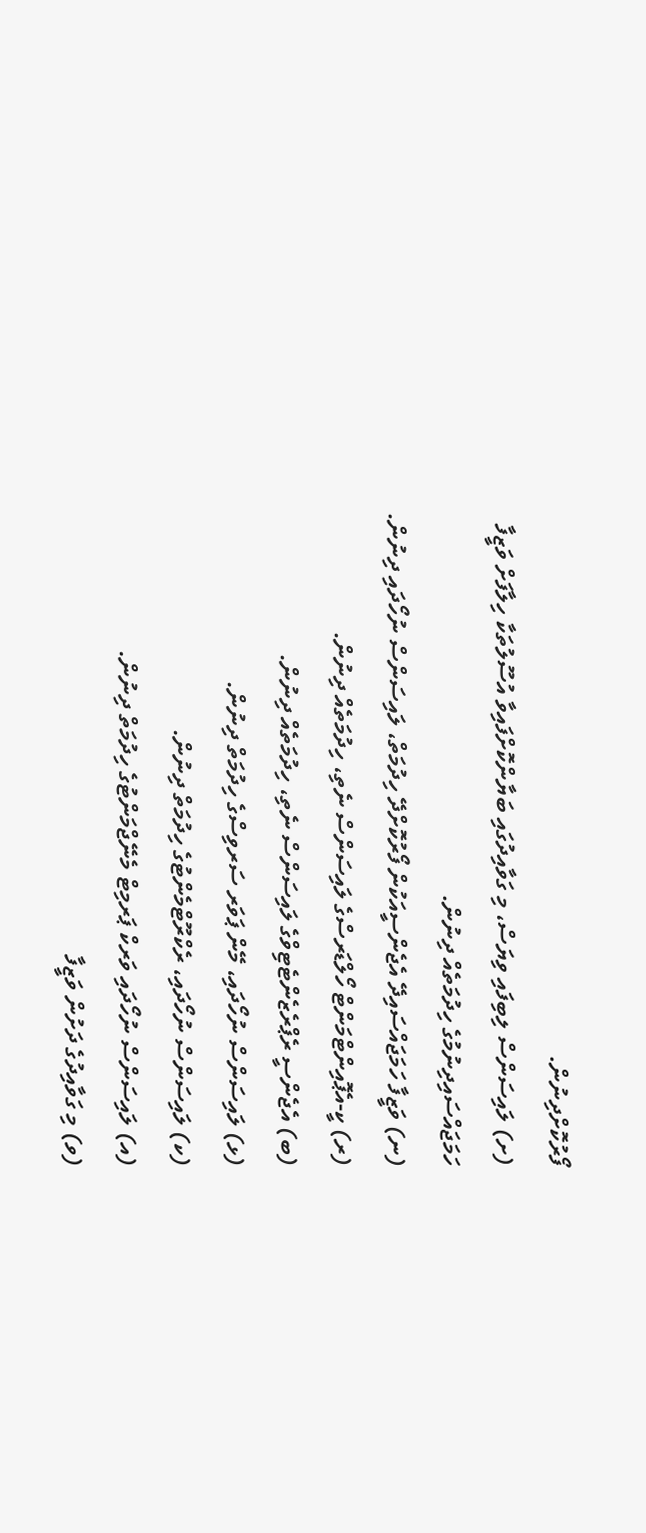ފޯރުކޮށްދިނުން.
(ށ) ލައިސަންސް ލިބިފައި ވިޔަސް، މި ގަވާއިދުގައި ބަޔާންކޮށްފައިވާ އުސޫލުތަކާ ހިލާފަށް ވަޒީފާ ހަމަޖައްސައިދިނުމުގެ ހިދުމަތެއް ދިނުން.
(ނ) ވަޒީފާ ހަމަޖައްސައިދޭ އެޖެންސީއަކުން ފޯރުކޮށްދޭ ހިދުމަތް، ލައިސަންސް ނުހޯދައި ދިނުން.
(ރ) ކީ-އެޕޮއިންޓްމަންޓް ހޯލްޑަރސްގެ ލައިސަންސް ނެތި، ހިދުމަތެއް ދިނުން.
(ބ) އެޖެންސީ ރެޕްރެޒެންޓެޓިވްގެ ލައިސަންސް ނެތި، ހިދުމަތެއް ދިނުން.
(ޅ) ލައިސަންސް ނުހޯދައި، މޭން ޕަވަރ ސަރވިސްގެ ހިދުމަތް ދިނުން.
(ކ) ލައިސަންސް ނުހޯދައި، ރެކްރޫޓްމެންޓުގެ ހިދުމަތް ދިނުން.
(އ) ލައިސަންސް ނުހޯދައި ވަރކް ޕަރމިޓް މެނޭޖްމަންޓުގެ ހިދުމަތް ދިނުން.
(ވ) މި ގަވާއިދުގެ ދަށުން ވަޒީފާ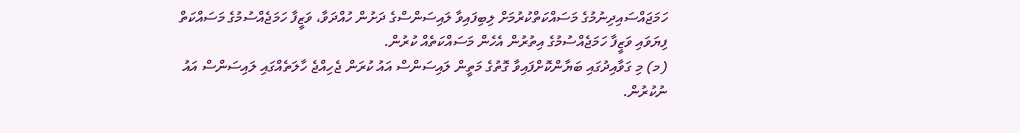ހަމަޖައްސައިދިނުމުގެ މަސައްކަތްކުރުމަށް ލިބިފައިވާ ލައިސަންސްގެ ދަށުން ހުއްދަވާ، ވަޒީފާ ހަމަޖެއްސުމުގެ މަސައްކަތް ފިޔަވައި ވަޒީފާ ހަމަޖެއްސުމުގެ އިތުރުން އެހެން މަސައްކަތެއް ކުރުން.
(މ) މި ގަވާއިދުގައި ބަޔާންކޮށްފައިވާ ގޮތުގެ މަތީން ލައިސަންސް އައު ކުރަން ޖެހިއްޖެ ހާލަތެއްގައި ލައިސަންސް އައު ނުކުރުން.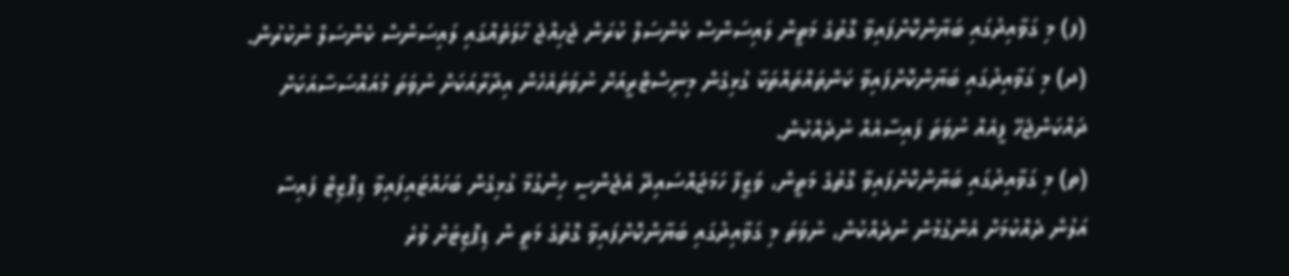(ފ) މި ގަވާއިދުގައި ބަޔާންކޮށްފައިވާ ގޮތުގެ މަތީން ލައިސަންސް ކެންސަލް ކުރަން ޖެހިއްޖެ ހާލަތެއްގައި ލައިސަންސް ކެންސަލް ނުކުރުން.
(ދ) މި ގަވާއިދުގައި ބަޔާންކޮށްފައިވާ ކަންތައްތައްތަކާ ގުޅިގެން މިނިސްޓްރީއަށް ނުވަތައެހެން އިދާރާއަކަށް ނުވަތަ މުއައްސަސާއަކަށް ދައްކަންޖެހޭ ފީއެއް ނުވަތަ ފައިސާއެއް ނުދެއްކުން.
(ތ) މި ގަވާއިދުގައި ބަޔާންކޮށްފައިވާ ގޮތުގެ މަތީން، ވަޒީފާ ހަމަޖައްސައިދޭ އެޖެންސީ ހިންގުމާ ގުޅިގެން ބަހައްޓައިފައިވާ ޑިޕޮޒިޓް ފައިސާ އަލުން ދެއްކުމަށް އެންގުމުން ނުދެއްކުން، ނުވަތަ މި ގަވާއިދުގައި ބަޔާންކޮށްފައިވާ ގޮތުގެ މަތީ ން ޑިޕޮޒިޓަށް ވުރެ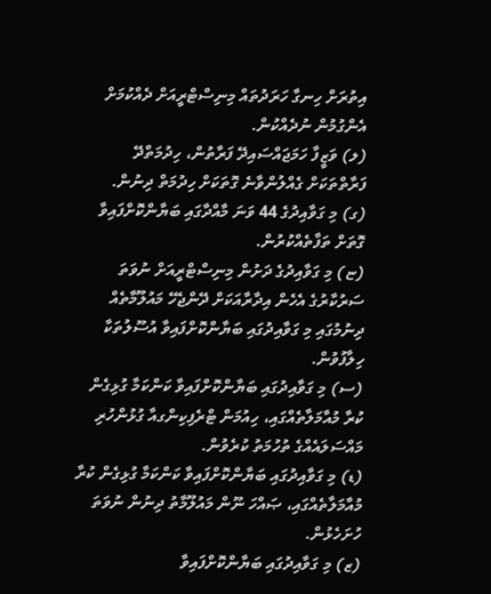އިތުރަށް ހިނގާ ހަރަދުތައް މިނިސްޓްރީއަށް ދެއްކުމަށް އެންގުމުން ނުދެއްކުން.
(ލ) ވަޒީފާ ހަމަޖައްސައިދޭ ފަރާތުން، ހިދުމަތްދޭ ފަރާތްތަކަށް ގެއްލުންވާނެ ގޮތަކަށް ހިދުމަތް ދިނުން.
(ގ) މި ގަވާއިދުގެ 44 ވަނަ މާއްދާގައި ބަޔާންކޮށްފައިވާ ގޮތަށް ތަފާތެއްކުރުން.
(ޏ) މި ގަވާއިދުގެ ދަށުން މިނިސްޓްރީއަށް ނުވަތަ ސަރުކާރުގެ އެހެން އިދާރާއަކަށް ދޭންޖެހޭ މައުލޫމާތެއް ދިނުމުގައި މި ގަވާއިދުގައި ބަޔާންކޮށްފައިވާ އުސޫލުތަކާ ހިލާފުވުން.
(ސ) މި ގަވާއިދުގައި ބަޔާންކޮށްފައިވާ ކަންކަމާ ގުޅިގެން ކުރާ މުއާމަލާތެއްގައި، ހިއުމަން ޓްރެފިކިންގއާ ގުޅުންހުރި މައްސަލައެއްގެ ތުހުމަތު ކުރެވުން.
(ޑ) މި ގަވާއިދުގައި ބަޔާންކޮށްފައިވާ ކަންކަމާ ގުޅިގެން ކުރާ މުއާމަލާތެއްގައި، ޞައްހަ ނޫން މައުލޫމާތު ދިނުން ނުވަތަ ހުށަހެޅުން.
(ޒ) މި ގަވާއިދުގައި ބަޔާންކޮށްފައިވާ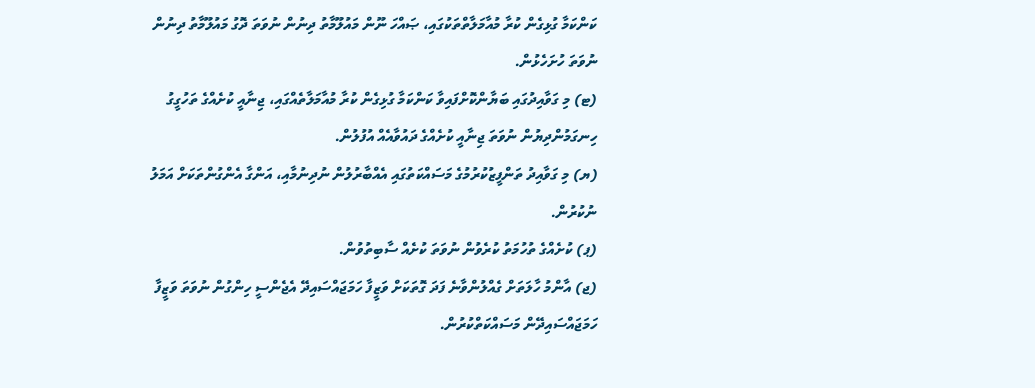ކަންކަމާ ގުޅިގެން ކުރާ މުއާމަލާތްތަކުގައި، ޞައްހަ ނޫން މައުލޫމާތު ދިނުން ނުވަތަ ދޮގު މައުލޫމާތު ދިނުން ނުވަތަ ހުށަހެޅުން.
(ޓ) މި ގަވާއިދުގައި ބަޔާންކޮށްފައިވާ ކަންކަމާ ގުޅިގެން ކުރާ މުއާމަލާތެއްގައި، ޖިނާއީ ކުށެއްގެ ތަހުގީގު ހިނގަމުންދިޔުން ނުވަތަ ޖިނާއީ ކުށެއްގެ ދައުވާއެއް އުފުލުން.
(ޔ) މި ގަވާއިދު ތަންފީޒުކުރުމުގެ މަސައްކަތުގައި އެއްބާރުލުން ނުދިނުމާއި، އަންގާ އެންގުންތަކަށް އަމަލު ނުކުރުން.
(ޕ) ކުށެއްގެ ތުހުމަތު ކުރެވުން ނުވަތަ ކުށެއް ސާބިތުވުން.
(ޖ) އާންމު ހާލަތަށް ގެއްލުންވާނެ ފަދަ ގޮތަކަށް ވަޒީފާ ހަމަޖައްސައިދޭ އެޖެންސީ ހިންގުން ނުވަތަ ވަޒީފާ ހަމަޖައްސައިދޭން މަސައްކަތްކުރުން.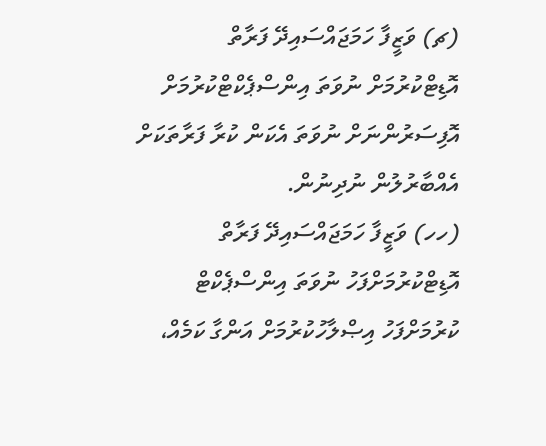(ޗ) ވަޒީފާ ހަމަޖައްސައިދޭ ފަރާތް އޮޑިޓްކުރުމަށް ނުވަތަ އިންސްޕެކްޓްކުރުމަށް އޮފިސަރުންނަށް ނުވަތަ އެކަން ކުރާ ފަރާތަކަށް އެއްބާރުލުން ނުދިނުން.
(ހހ) ވަޒީފާ ހަމަޖައްސައިދޭ ފަރާތް އޮޑިޓްކުރުމަށްފަހު ނުވަތަ އިންސްޕެކްޓް ކުރުމަށްފަހު އިޞްލާހުކުރުމަށް އަންގާ ކަމެއް،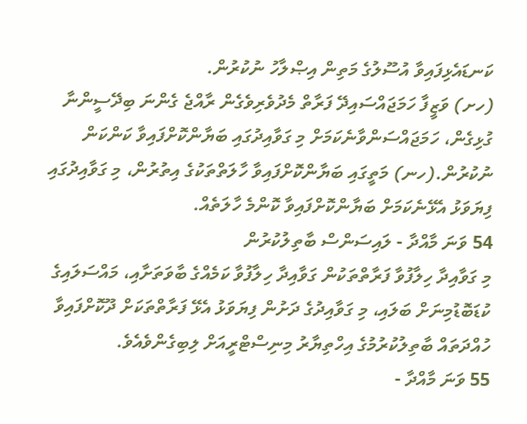ކަނޑައެޅިފައިވާ އުސޫލުގެ މަތިން އިޞްލާހު ނުކުރުން.
(ހށ) ވަޒީފާ ހަމަޖައްސައިދޭ ފަރާތް މެދުވެރިވެގެން ރާއްޖެ ގެންނަ ބިދޭސީންނާ ގުޅިގެން، ހަމަޖައްސަންވާނެކަމަށް މި ގަވާއިދުގައި ބަޔާންކޮށްފައިވާ ކަންކަން ނުކުރުން.(ހނ) މަތީގައި ބަޔާންކޮށްފައިވާ ހާލަތްތަކުގެ އިތުރުން، މި ގަވާއިދުގައި ފިޔަވަޅު އެޅޭނެކަމަށް ބަޔާންކޮށްފައިވާ ކޮންމެ ހާލަތެއް.
54 ވަނަ މާއްދާ - ލައިސަންސް ބާތިލުކުރުން
މި ގަވާއިދާ ހިލާފުވާ ފަރާތްތަކުން ގަވާއިދާ ހިލާފުވާ ކަމެއްގެ ބާވަތަށާއި، މައްސަލައިގެ ކުޑަބޮޑުމިނަށް ބަލައި، މި ގަވާއިދުގެ ދަށުން ފިޔަވަޅު އެޅޭ ފަރާތްތަކަށް ދޫކޮށްފައިވާ ހުއްދަތައް ބާތިލުކުރުމުގެ އިހްތިޔާރު މިނިސްޓްރީއަށް ލިބިގެންވެއެވެ.
55 ވަނަ މާއްދާ -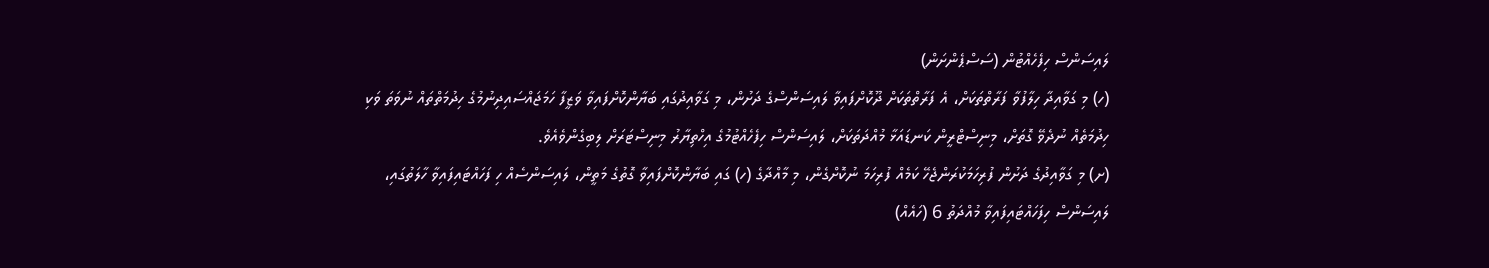ލައިސަންސް ހިފެހެއްޓުން (ސަސްޕެންށަން)
(ހ) މި ގަވާއިދާ ހިލާފުވާ ފަރާތްތަކަށް، އެ ފަރާތްތަކަށް ދޫކޮށްފައިވާ ލައިސަންސްގެ ދަށުން، މި ގަވާއިދުގައި ބަޔާންކޮށްފައިވާ ވަޒީފާ ހަމަޖައްސައިދިނުމުގެ ހިދުމަތްތައް ނުވަތަ ވަކި ހިދުމަތެއް ނުދެވޭ ގޮތަށް، މިނިސްޓްރީން ކަނޑައަޅާ މުއްދަތަކަށް، ލައިސަންސް ހިފެހެއްޓުމުގެ އިހްތިޔާރު މިނިސްޓަރަށް ލިބިގެންވެއެވެ.
(ށ) މި ގަވާއިދުގެ ދަށުން ފުރިހަމަކުރަންޖެހޭ ކަމެއް ފުރިހަމަ ނުކޮށްގެން، މި މާއްދާގެ (ހ) ގައި ބަޔާންކޮށްފައިވާ ގޮތުގެ މަތީން، ލައިސަންސެއް ހި ފަހައްޓައިފައިވާ ހާލަތުގައި، ލައިސަންސް ހިފަހައްޓައިފައިވާ މުއްދަތު 6 (ހައެއް)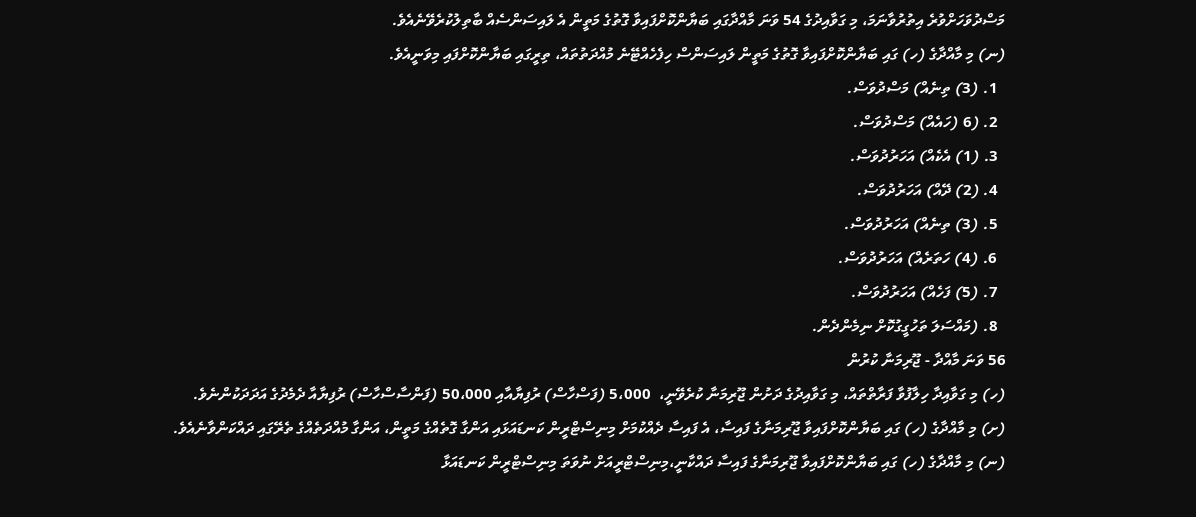މަސްދުވަހަށްވުރެ އިތުރުވާނަމަ، މި ގަވާއިދުގެ 54 ވަނަ މާއްދާގައި ބަޔާންކޮށްފައިވާ ގޮތުގެ މަތީން އެ ލައިސަންސެއް ބާތިލުކުރެވޭނެއެވެ.
(ނ) މި މާއްދާގެ (ހ) ގައި ބަޔާންކޮށްފައިވާ ގޮތުގެ މަތީން ލައިސަންސް ހިފެހެއްޓޭނެ މުއްދަތުތައް، ތިރީގައި ބަޔާންކޮށްފައި މިވަނީއެވެ.
  1. (3) ތިނެއް) މަސްދުވަސް.
  2. (6 (ހައެއް) މަސްދުވަސް.
  3. (1) އެކެއް) އަހަރުދުވަސް.
  4. (2) ދޭއް) އަހަރުދުވަސް.
  5. (3) ތިނެއް) އަހަރުދުވަސް.
  6. (4) ހަތަރެއް) އަހަރުދުވަސް.
  7. (5) ފަހެއް) އަހަރުދުވަސް.
  8. (މައްސަލަ ތަހުގީގުކޮށް ނިމެންދެން.
56 ވަނަ މާއްދާ - ޖޫރިމަނާ ކުރުން
(ހ) މި ގަވާއިދާ ހިލާފުވާ ފަރާތްތައް، މި ގަވާއިދުގެ ދަށުން ޖޫރިމަނާ ކުރެވޭނީ،  5،000 (ފަސްހާސް) ރުފިޔާއާއި 50،000 (ފަންސާސްހާސް) ރުފިޔާއާ ދެމެދުގެ އަދަދަކުންނެވެ.
(ށ) މި މާއްދާގެ (ހ) ގައި ބަޔާންކޮށްފައިވާ ޖޫރިމަނާގެ ފައިސާ، އެ ފައިސާ ދެއްކުމަށް މިނިސްޓްރީން ކަނޑައަޅައި އަންގާ ގޮތެއްގެ މަތީން، އަންގާ މުއްދަތެއްގެ ތެރޭގައި ދައްކަންވާނެއެވެ.
(ނ) މި މާއްދާގެ (ހ) ގައި ބަޔާންކޮށްފައިވާ ޖޫރިމަނާގެ ފައިސާ ދައްކާނީ،މިނިސްޓްރީއަށް ނުވަތަ މިނިސްޓްރީން ކަނޑައަޅާ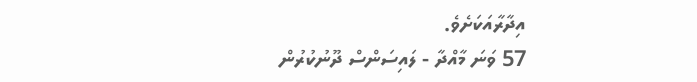އިދާރާއަކަށެވެ.
57 ވަނަ މާއްދާ - ލައިސަންސް ދޫނުކުރުން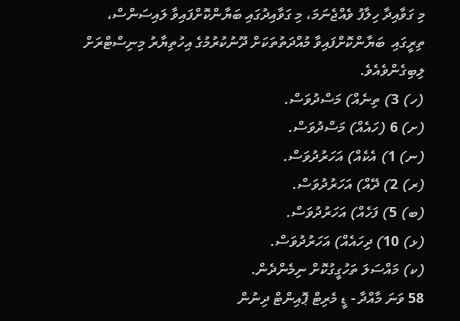މި ގަވާއިދާ ހިލާފު ވެއްޖެނަމަ، މި ގަވާއިދުގައި ބަޔާންކޮށްފައިވާ ލައިސަންސް، ތިރީގައި  ބަޔާންކޮށްފައިވާ މުއްދަތުތަކަށް ދޫނުކުރުމުގެ އިހުތިޔާރު މިނިސްޓްރަށް ލިބިގެންވެއެވެ.
(ހ) 3) ތިނެއް) މަސްދުވަސް.
(ށ) 6 (ހައެއް) މަސްދުވަސް.
(ނ) 1) އެކެއް) އަހަރުދުވަސް.
(ރ) 2) ދޭއް) އަހަރުދުވަސް.
(ބ) 5) ފަހެއް) އަހަރުދުވަސް.
(ޅ) 10) ދިހައެއް) އަހަރުދުވަސް.
(ކ) މައްސަލަ ތަހުގީގުކޮށް ނިމެންދެން.
58 ވަނަ މާއްދާ - ޑީ މެރިޓް ޕޮއިންޓް ދިނުން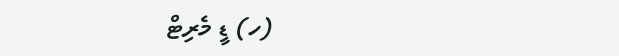(ހ) ޑީ މެރިޓް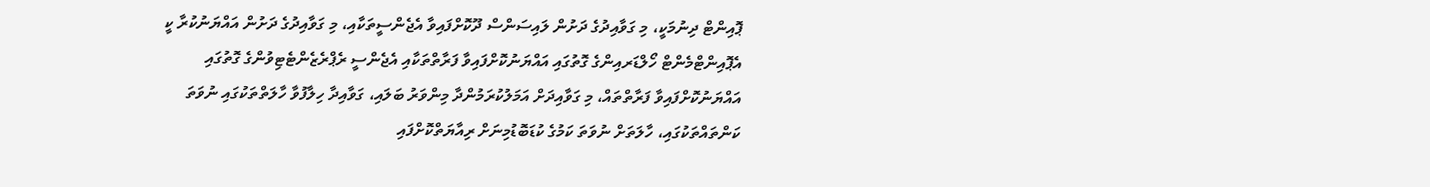ޕޮއިންޓް ދިނުމަކީ، މި ގަވާއިދުގެ ދަށުން ލައިސަންސް ދޫކޮށްފައިވާ އެޖެންސީތަކާއި، މި ގަވާއިދުގެ ދަށުން އައްޔަނުކުރާ ކީ އެޕޮއިންޓްމެންޓް ހޯލްޑަރއިންގެ ގޮތުގައި އައްޔަނުކޮށްފައިވާ ފަރާތްތަކާއި އެޖެންސީ ރެޕްރެޒެންޓެޓިވުންގެ ގޮތުގައި އައްޔަނުކޮށްފައިވާ ފަރާތްތައް، މި ގަވާއިދަށް އަމަލުކުރަމުންދާ މިންވަރު ބަލައި، ގަވާއިދާ ހިލާފުވާ ހާލަތްތަކުގައި ނުވަތަ ކަންތައްތަކުގައި، ހާލަތަށް ނުވަތަ ކަމުގެ ކުޑަބޮޑުމިނަށް ރިއާޔަތްކޮށްފައި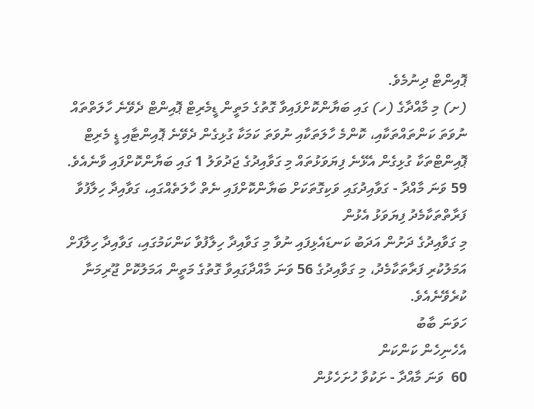ޕޮއިންޓް ދިނުމެވެ.
(ށ) މި މާއްދާގެ (ހ) ގައި ބަޔާންކޮށްފައިވާ ގޮތުގެ މަތީން ޑީމެރިޓް ޕޮއިންޓް ދެވޭނެ ހާލަތްތައް ނުވަތަ ކަންތައްތަކާއި، ކޮންމެ ހާލަތަކާއި ނުވަތަ ކަމަކާ ގުޅިގެން ދެވޭނެ ޕޮއިންޓާއި ޑީ މެރިޓް ޕޮއިންޓްތަކާ ގުޅިގެން އެޅޭނެ ފިޔަވަޅުތައް މި ގަވާއިދުގެ ޖަދުވަލު 1 ގައި ބަޔާންކޮށްފައި ވާނެއެވެ.
59 ވަނަ މާއްދާ - ގަވާއިދުގައި ވަކިގޮތަކަށް ބަޔާންކޮށްފައި ނެތް ހާލަތެއްގައި، ގަވާއިދާ ހިލާފުވާ ފަރާތްތަކާމެދު ފިޔަވަޅު އެޅުން
މި ގަވާއިދުގެ ދަށުން އަދަބު ކަނޑައެޅިފައި ނުވާ މި ގަވާއިދާ ހިލާފުވާ ކަންކަމުގައި، ގަވާއިދާ ހިލާފަށް އަމަލުކުރި ފަރާތަކާމެދު، މި ގަވާއިދުގެ 56 ވަނަ މާއްދާގައިވާ ގޮތުގެ މަތީން އަމަލުކޮށް ޖޫރިމަނާ ކުރެވޭނެއެވެ.
ހަވަނަ ބާބު
އެހެނިހެން ކަންކަން
60  ވަނަ މާއްދާ - ށަކުވާ ހުށަހެޅުން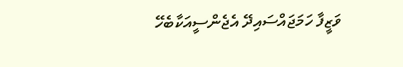ވަޒީފާ ހަމަޖައްސައިދޭ އެޖެންސީއަކާބެހޭ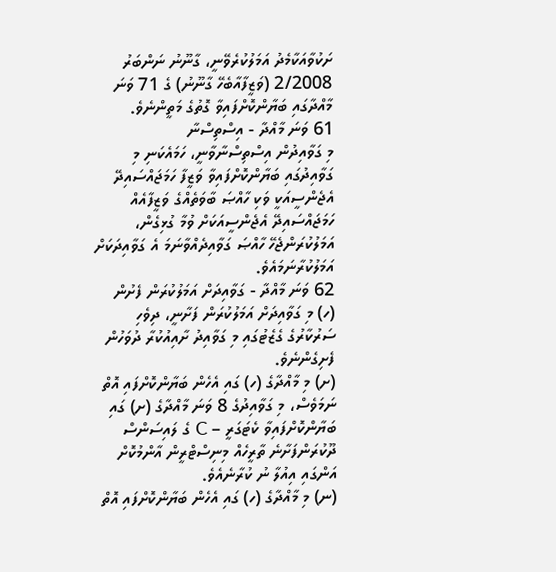ށަކުވާއަކާމެދު އަމަލުކުރެވޭނީ، ގާނޫނު ނަންބަރު 2/2008 (ވަޒީފާއާބެހޭ ގާނޫނު) ގެ 71 ވަނަ މާއްދާގައި ބަޔާންކޮށްފައިވާ ގޮތުގެ މަތީންނެވެ.
61 ވަނަ މާއްދާ - އިސްތިސްނާ
މި ގަވާއިދުން އިސްތިސްނާވާނީ، ހަމައެކަނި މި ގަވާއިދުގައި ބަޔާންކޮށްފައިވާ ވަޒީފާ ހަމަޖައްސައިދޭ އެޖެންސީއަކީ ވަކި ހާއްޞަ ބާވަތެއްގެ ވަޒީފާއެއް ހަމަޖައްސައިދޭ އެޖެންސީއަކަށް ވުމާ ގުޅިގެން، އަމަލުކުރަންޖެހޭ ހާއްޞަ ގަވާއިދެއްވާނަމަ އެ ގަވާއިދަކަށް އަމަލުކުރާނަމައެވެ.
62 ވަނަ މާއްދާ - ގަވާއިދަށް އަމަލުކުރަން ފެށުން
(ހ) މި ގަވާއިދަށް އަމަލުކުރަން ފަށާނީ، ދިވެހި ސަރުކާރުގެ ގެޒެޓުގައި މި ގަވާއިދު ށާއިއުކުރާ ދުވަހުން ފެށިގެންނެވެ.
(ށ) މި މާއްދާގެ (ހ) ގައި އެހެން ބަޔާންކޮށްފައި އޮތް ނަމަވެސް، މި ގަވާއިދުގެ 8 ވަނަ މާއްދާގެ (ށ) ގައި ބަޔާންކޮށްފައިވާ ކެޓަގަރީ – C ގެ ލައިސަންސް ދޫކުރަންފަށާނެ ތާރީހެއް މިނިސްޓްރީން އާންމުކޮށް އަންގައި އިއުލާ ނު ކުރާނެއެވެ.
(ނ) މި މާއްދާގެ (ހ) ގައި އެހެން ބަޔާންކޮށްފައި އޮތް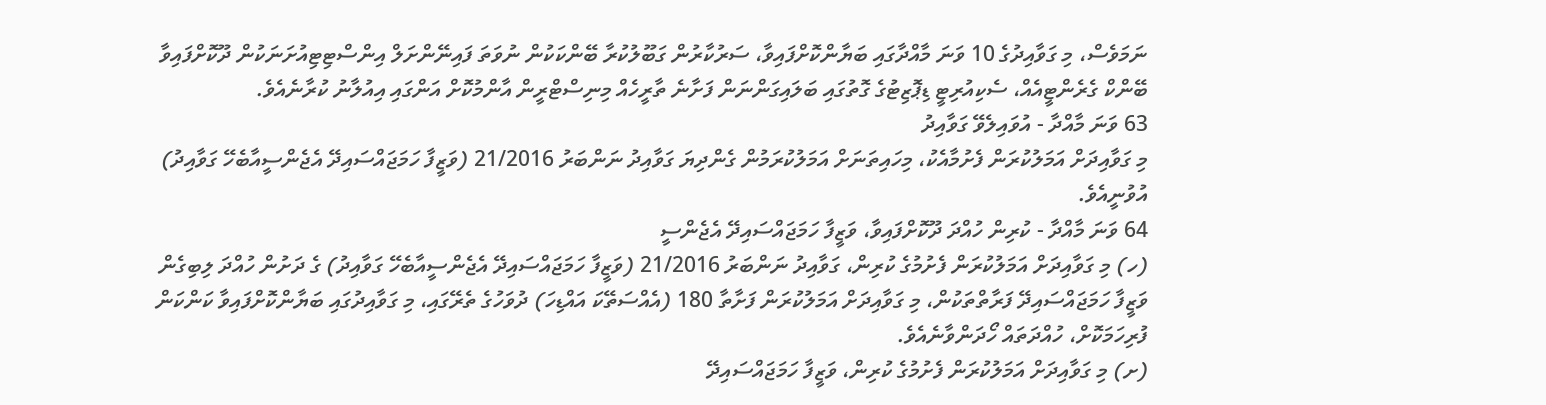ނަމަވެސް، މި ގަވާއިދުގެ 10 ވަނަ މާއްދާގައި ބަޔާންކޮށްފައިވާ، ސަރުކާރުން ގަބޫލުކުރާ ބޭންކަކުން ނުވަތަ ފައިނޭންށަލް އިންސްޓިޓިއުށަނަކުން ދޫކޮށްފައިވާ ބޭންކް ގެރެންޓީއެއް، ސެކިއުރިޓީ ޑިޕޮޒިޓުގެ ގޮތުގައި ބަލައިގަންނަން ފަށާނެ ތާރީހެއް މިނިސްޓްރީން އާންމުކޮށް އަންގައި އިއުލާނު ކުރާނެއެވެ.
63 ވަނަ މާއްދާ - އުވައިލެވޭ ގަވާއިދު
މި ގަވާއިދަށް އަމަލުކުރަން ފެށުމާއެކު، މިހައިތަނަށް އަމަލުކުރަމުން ގެންދިޔަ ގަވާއިދު ނަންބަރު 21/2016 (ވަޒީފާ ހަމަޖައްސައިދޭ އެޖެންސީއާބެހޭ ގަވާއިދު) އުވުނީއެވެ.
64 ވަނަ މާއްދާ - ކުރިން ހުއްދަ ދޫކޮށްފައިވާ، ވަޒީފާ ހަމަޖައްސައިދޭ އެޖެންސީ
(ހ) މި ގަވާއިދަށް އަމަލުކުރަން ފެށުމުގެ ކުރިން، ގަވާއިދު ނަންބަރު 21/2016 (ވަޒީފާ ހަމަޖައްސައިދޭ އެޖެންސީއާބެހޭ ގަވާއިދު) ގެ ދަށުން ހުއްދަ ލިބިގެން ވަޒީފާ ހަމަޖައްސައިދޭ ފަރާތްތަކުން، މި ގަވާއިދަށް އަމަލުކުރަން ފަށާތާ 180 (އެއްސަތޭކަ އައްޑިހަ) ދުވަހުގެ ތެރޭގައި، މި ގަވާއިދުގައި ބަޔާންކޮށްފައިވާ ކަންކަން ފުރިހަމަކޮށް، ހުއްދަތައް ހޯދަންވާނެއެވެ.
(ށ) މި ގަވާއިދަށް އަމަލުކުރަން ފެށުމުގެ ކުރިން، ވަޒީފާ ހަމަޖައްސައިދޭ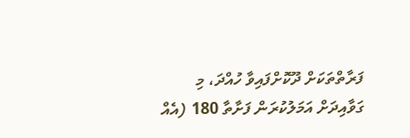ފަރާތްތަކަށް ދޫކޮށްފައިވާ ހުއްދަ، މި ގަވާއިދަށް އަމަލުކުރަން ފަށާތާ 180 (އެއް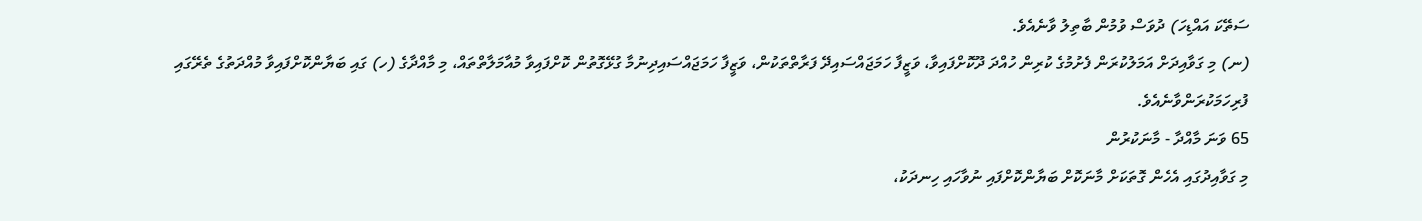ސަތޭކަ އައްޑިހަ) ދުވަސް ވުމުން ބާތިލު ވާނެއެވެ.
(ނ) މި ގަވާއިދަށް އަމަލުކުރަން ފެށުމުގެ ކުރިން ހުއްދަ ދޫކޮށްފައިވާ، ވަޒީފާ ހަމަޖައްސައިދޭ ފަރާތްތަކުން، ވަޒީފާ ހަމަޖައްސައިދިނުމާ ގުޅޭގޮތުން ކޮށްފައިވާ މުއާމަލާތްތައް، މި މާއްދާގެ (ހ) ގައި ބަޔާންކޮށްފައިވާ މުއްދަތުގެ ތެރޭގައި
ފުރިހަމަކުރަންވާނެއެވެ.
65 ވަނަ މާއްދާ - މާނަކުރުން
މި ގަވާއިދުގައި އެހެން ގޮތަކަށް މާނަކޮށް ބަޔާންކޮށްފައި ނުވާހައި ހިނދަކު،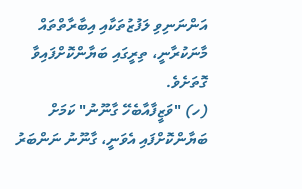އަންނަނިވި ލަފުޒުތަކާއި އިބާރާތްތައް މާނަކުރާނީ، ތިރީގައި ބަޔާންކޮށްފައިވާ ގޮތަށެވެ.
(ހ) "ވަޒީފާއާބެހޭ ގާނޫނު" ކަމަށް ބަޔާންކޮށްފައި އެވަނީ، ގާނޫނު ނަންބަރު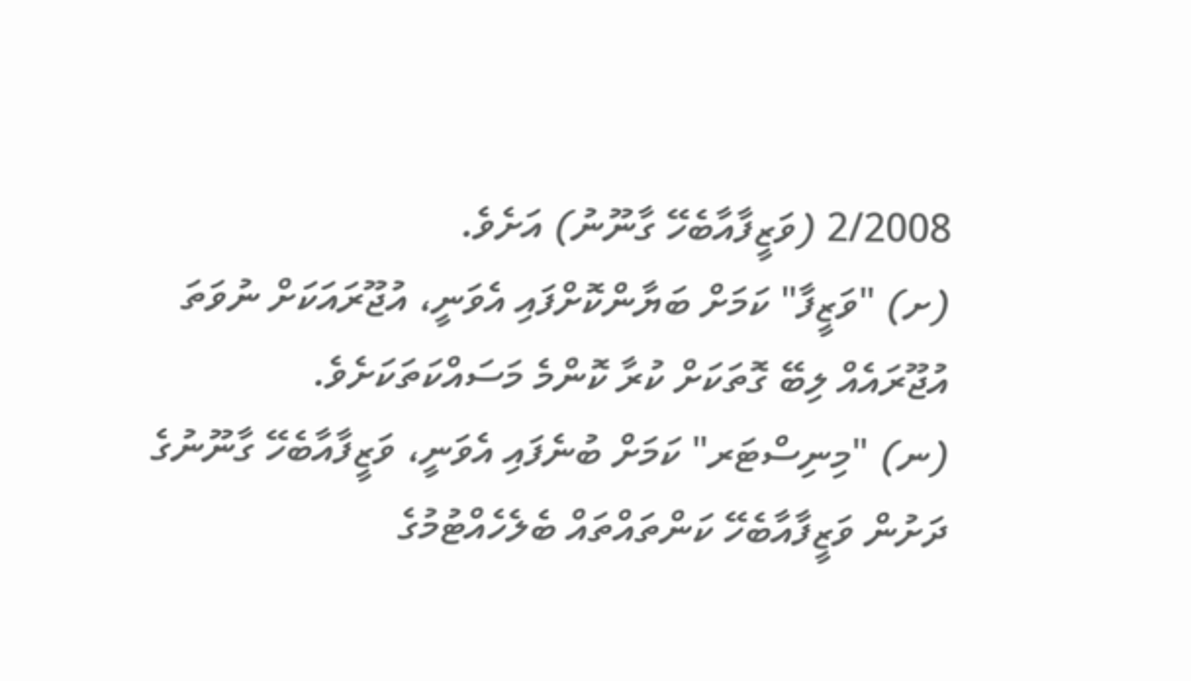2/2008 (ވަޒީފާއާބެހޭ ގާނޫނު) އަށެވެ.
(ށ) "ވަޒީފާ" ކަމަށް ބަޔާންކޮށްފައި އެވަނީ، އުޖޫރައަކަށް ނުވަތަ އުޖޫރައެއް ލިބޭ ގޮތަކަށް ކުރާ ކޮންމެ މަސައްކަތަކަށެވެ.
(ނ) "މިނިސްޓަރ" ކަމަށް ބުނެފައި އެވަނީ، ވަޒީފާއާބެހޭ ގާނޫނުގެ ދަށުން ވަޒީފާއާބެހޭ ކަންތައްތައް ބެލެހެއްޓުމުގެ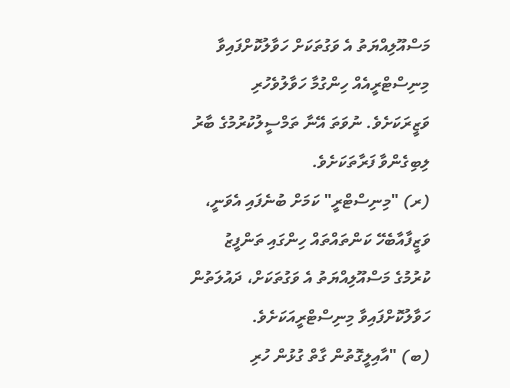މަސްއޫލިއްޔަތު އެ ވަގުތަކަށް ހަވާލުކޮށްފައިވާ މިނިސްޓްރީއެއް ހިންގުމާ ހަވާލުވެހުރި ވަޒީރަކަށެވެ. ނުވަތަ އޭނާ ތަމްސީލުކުރުމުގެ ބާރު ލިބިގެންވާ ފަރާތަކަށެވެ.
(ރ) "މިނިސްޓްރީ" ކަމަށް ބުނެފައި އެވަނީ، ވަޒީފާއާބެހޭ ކަންތައްތައް ހިންގައި ތަންފީޒު ކުރުމުގެ މަސްއޫލިއްޔަތު އެ ވަގުތަކަށް، ދައުލަތުން ހަވާލުކޮށްފައިވާ މިނިސްޓްރީއަކަށެވެ.
(ބ) "އާއިލީގޮތުން ގާތް ގުޅުން ހުރި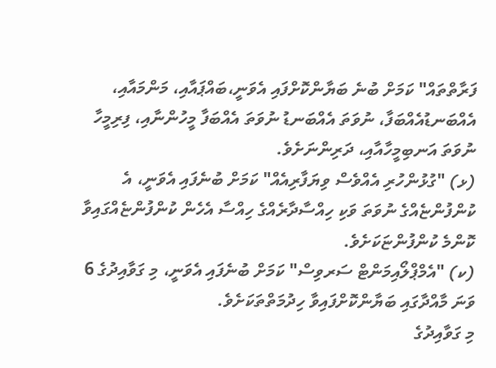ފަރާތްތައް" ކަމަށް ބުނެ ބަޔާންކޮށްފައި އެވަނީ،ބައްޕައާއި، މަންމައާއި، އެއްބަނޑުއެއްބަފާ، ނުވަތަ އެއްބަނޑު ނުވަތަ އެއްބަފާ މީހުންނާއި، ފިރިމީހާ ނުވަތަ އަނބިމީހާއާއި، ދަރިންނަށެވެ.
(ޅ) "ގުޅުންހުރި އެއްވެސް ވިޔަފާރިއެއް" ކަމަށް ބުނެފައި އެވަނީ، އެ ކުންފުންޏެއްގެ ނުވަތަ ވަކި ހިއްސާދާރެއްގެ ހިއްސާ އެހެން ކުންފުންޏެއްގައިވާ ކޮންމެ ކުންފުންޏަކަށެވެ.
(ކ) "އެމްޕްލޯއިމަންޓް ސަރވިސް" ކަމަށް ބުނެފައި އެވަނީ، މި ގަވާއިދުގެ 6 ވަނަ މާއްދާގައި ބަޔާންކޮށްފައިވާ ހިދުމަތްތަކަށެވެ.
މި ގަވާއިދުގެ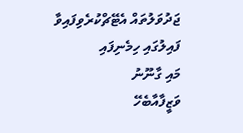ޖަދުވަލުތައް އެޓޭޗްކުރެވިފައިވާ ފައިލުގައި ހިމެނިފައި
މައި ގާނޫނު
ވަޒީފާއާބެހޭ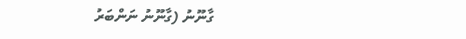ގާނޫނު (ގާނޫނު ނަންބަރު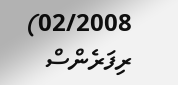02/2008)
ރިފަރެންސް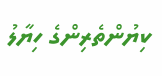ކިޔުންތެރިންގެ ހިޔާލު